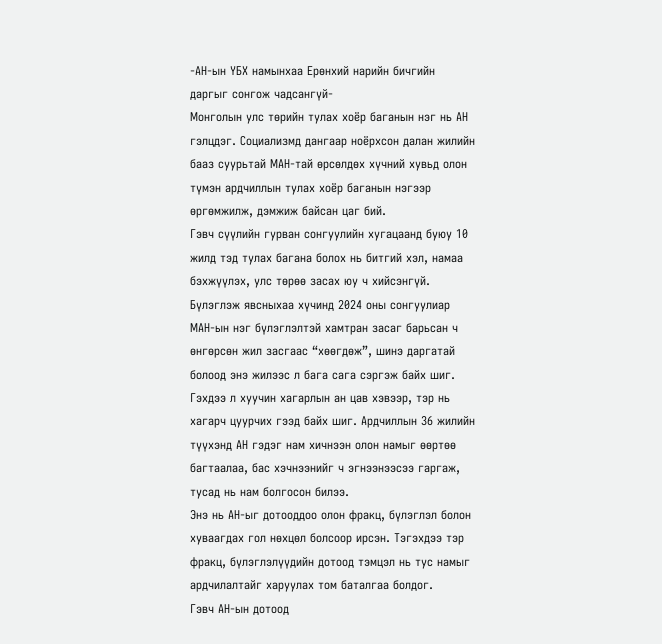-АН-ын ҮБХ намынхаа Ерөнхий нарийн бичгийн даргыг сонгож чадсангүй-
Монголын улс төрийн тулах хоёр баганын нэг нь АН гэлцдэг. Социализмд дангаар ноёрхсон далан жилийн бааз суурьтай МАН-тай өрсөлдөх хүчний хувьд олон түмэн ардчиллын тулах хоёр баганын нэгээр өргөмжилж, дэмжиж байсан цаг бий.
Гэвч сүүлийн гурван сонгуулийн хугацаанд буюу 10 жилд тэд тулах багана болох нь битгий хэл, намаа бэхжүүлэх, улс төрөө засах юу ч хийсэнгүй. Бүлэглэж явсныхаа хүчинд 2024 оны сонгуулиар МАН-ын нэг бүлэглэлтэй хамтран засаг барьсан ч өнгөрсөн жил засгаас “хөөгдөж”, шинэ даргатай болоод энэ жилээс л бага сага сэргэж байх шиг. Гэхдээ л хуучин хагарлын ан цав хэвээр, тэр нь хагарч цуурчих гээд байх шиг. Ардчиллын 36 жилийн түүхэнд АН гэдэг нам хичнээн олон намыг өөртөө багтаалаа, бас хэчнээнийг ч эгнээнээсээ гаргаж, тусад нь нам болгосон билээ.
Энэ нь АН-ыг дотооддоо олон фракц, бүлэглэл болон хуваагдах гол нөхцөл болсоор ирсэн. Тэгэхдээ тэр фракц, бүлэглэлүүдийн дотоод тэмцэл нь тус намыг ардчилалтайг харуулах том баталгаа болдог.
Гэвч АН-ын дотоод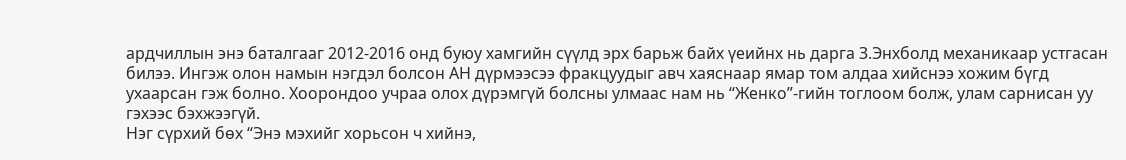ардчиллын энэ баталгааг 2012-2016 онд буюу хамгийн сүүлд эрх барьж байх үеийнх нь дарга З.Энхболд механикаар устгасан билээ. Ингэж олон намын нэгдэл болсон АН дүрмээсээ фракцуудыг авч хаяснаар ямар том алдаа хийснээ хожим бүгд ухаарсан гэж болно. Хоорондоо учраа олох дүрэмгүй болсны улмаас нам нь “Женко”-гийн тоглоом болж, улам сарнисан уу гэхээс бэхжээгүй.
Нэг сүрхий бөх “Энэ мэхийг хорьсон ч хийнэ,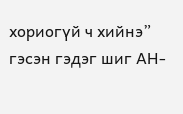хориогүй ч хийнэ” гэсэн гэдэг шиг АН-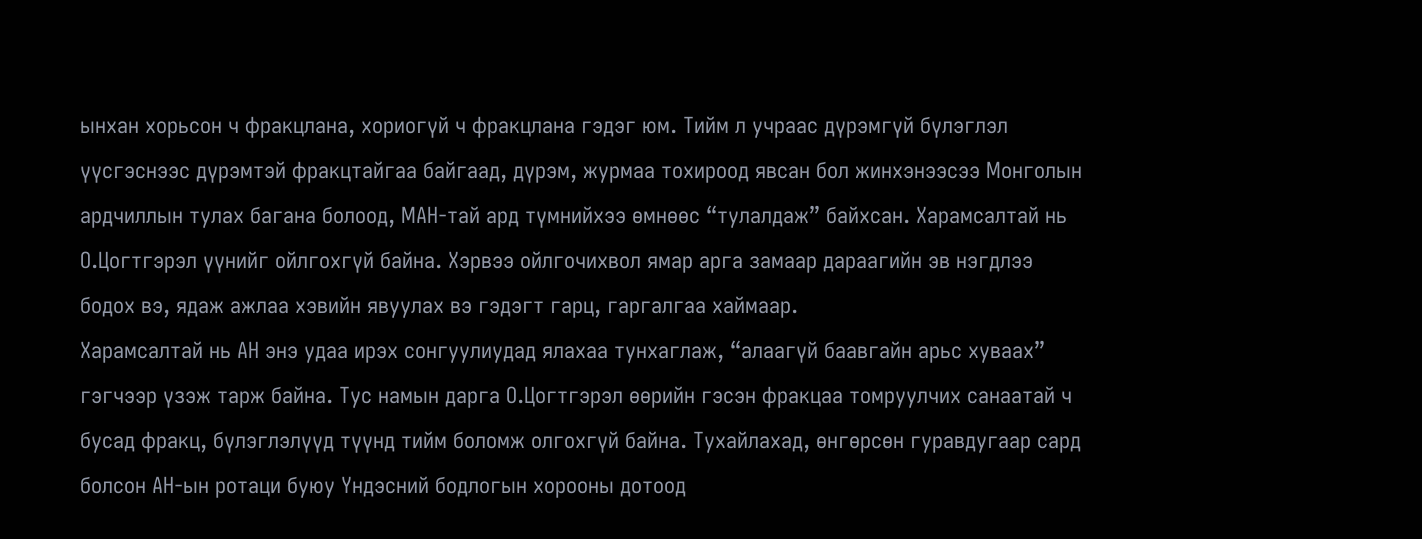ынхан хорьсон ч фракцлана, хориогүй ч фракцлана гэдэг юм. Тийм л учраас дүрэмгүй бүлэглэл үүсгэснээс дүрэмтэй фракцтайгаа байгаад, дүрэм, журмаа тохироод явсан бол жинхэнээсээ Монголын ардчиллын тулах багана болоод, МАН-тай ард түмнийхээ өмнөөс “тулалдаж” байхсан. Харамсалтай нь О.Цогтгэрэл үүнийг ойлгохгүй байна. Хэрвээ ойлгочихвол ямар арга замаар дараагийн эв нэгдлээ бодох вэ, ядаж ажлаа хэвийн явуулах вэ гэдэгт гарц, гаргалгаа хаймаар.
Харамсалтай нь АН энэ удаа ирэх сонгуулиудад ялахаа тунхаглаж, “алаагүй баавгайн арьс хуваах” гэгчээр үзэж тарж байна. Тус намын дарга О.Цогтгэрэл өөрийн гэсэн фракцаа томруулчих санаатай ч бусад фракц, бүлэглэлүүд түүнд тийм боломж олгохгүй байна. Тухайлахад, өнгөрсөн гуравдугаар сард болсон АН-ын ротаци буюу Үндэсний бодлогын хорооны дотоод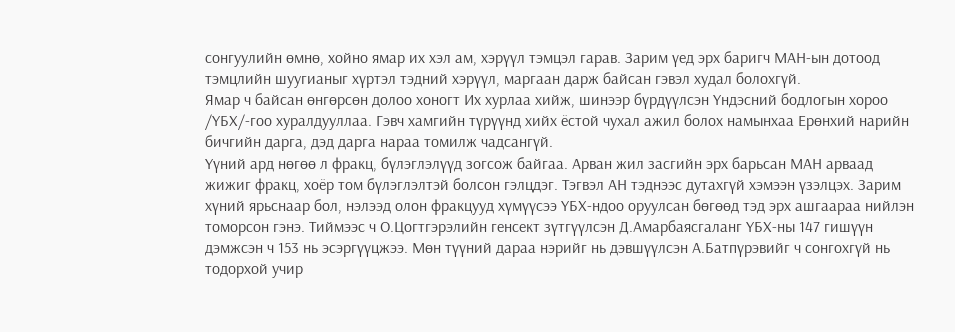сонгуулийн өмнө, хойно ямар их хэл ам, хэрүүл тэмцэл гарав. Зарим үед эрх баригч МАН-ын дотоод тэмцлийн шуугианыг хүртэл тэдний хэрүүл, маргаан дарж байсан гэвэл худал болохгүй.
Ямар ч байсан өнгөрсөн долоо хоногт Их хурлаа хийж, шинээр бүрдүүлсэн Үндэсний бодлогын хороо /ҮБХ/-гоо хуралдууллаа. Гэвч хамгийн түрүүнд хийх ёстой чухал ажил болох намынхаа Ерөнхий нарийн бичгийн дарга, дэд дарга нараа томилж чадсангүй.
Үүний ард нөгөө л фракц, бүлэглэлүүд зогсож байгаа. Арван жил засгийн эрх барьсан МАН арваад жижиг фракц, хоёр том бүлэглэлтэй болсон гэлцдэг. Тэгвэл АН тэднээс дутахгүй хэмээн үзэлцэх. Зарим хүний ярьснаар бол, нэлээд олон фракцууд хүмүүсээ ҮБХ-ндоо оруулсан бөгөөд тэд эрх ашгаараа нийлэн томорсон гэнэ. Тиймээс ч О.Цогтгэрэлийн генсект зүтгүүлсэн Д.Амарбаясгаланг ҮБХ-ны 147 гишүүн дэмжсэн ч 153 нь эсэргүүцжээ. Мөн түүний дараа нэрийг нь дэвшүүлсэн А.Батпүрэвийг ч сонгохгүй нь тодорхой учир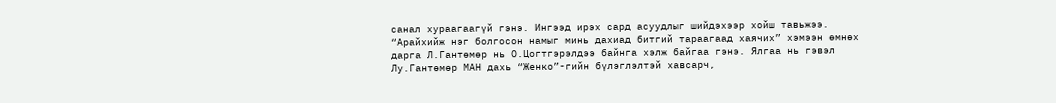санал хураагаагүй гэнэ. Ингээд ирэх сард асуудлыг шийдэхээр хойш тавьжээ.
“Арайхийж нэг болгосон намыг минь дахиад битгий тараагаад хаячих” хэмээн өмнөх дарга Л.Гантөмөр нь О.Цогтгэрэлдээ байнга хэлж байгаа гэнэ. Ялгаа нь гэвэл Лу.Гантөмөр МАН дахь “Женко”-гийн бүлэглэлтэй хавсарч,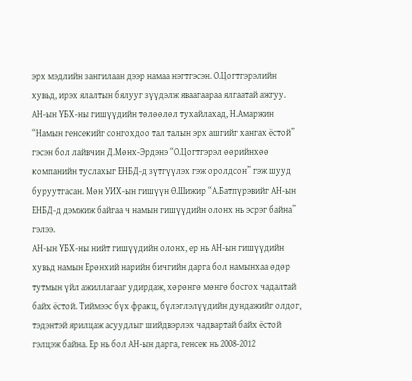эрх мэдлийн зангилаан дээр намаа нэгтгэсэн. О.Цогтгэрэлийн хувьд, ирэх ялалтын бялууг зүүдэлж яваагаараа ялгаатай ажгуу.
АН-ын ҮБХ-ны гишүүдийн төлөөлөл тухайлахад, Н.Амаржин “Намын генсекийг сонгохдоо тал талын эрх ашгийг хангах ёстой” гэсэн бол лайвчин Д.Мөнх-Эрдэнэ “О.Цогтгэрэл өөрийнхөө компанийн туслахыг ЕНБД-д зүтгүүлэх гэж оролдсон” гэж шууд буруутгасан. Мөн УИХ-ын гишүүн Ө.Шижир “А.Батпүрэвийг АН-ын ЕНБД-д дэмжиж байгаа ч намын гишүүдийн олонх нь эсрэг байна” гэлээ.
АН-ын ҮБХ-ны нийт гишүүдийн олонх, ер нь АН-ын гишүүдийн хувьд намын Ерөнхий нарийн бичгийн дарга бол намынхаа өдөр тутмын үйл ажиллагааг удирдаж, хөрөнгө мөнгө босгох чадалтай байх ёстой. Тиймээс бүх фракц, бүлэглэлүүдийн дундажийг олдог, тэдэнтэй ярилцаж асуудлыг шийдвэрлэх чадвартай байх ёстой гэлцэж байна. Ер нь бол АН-ын дарга, генсек нь 2008-2012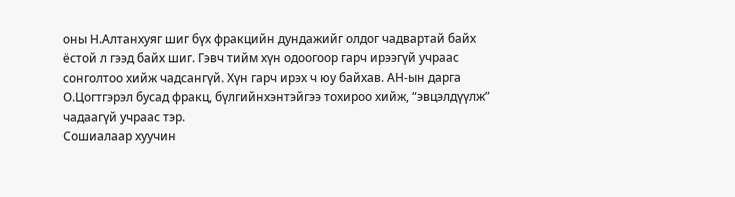оны Н.Алтанхуяг шиг бүх фракцийн дундажийг олдог чадвартай байх ёстой л гээд байх шиг. Гэвч тийм хүн одоогоор гарч ирээгүй учраас сонголтоо хийж чадсангүй. Хүн гарч ирэх ч юу байхав. АН-ын дарга О.Цогтгэрэл бусад фракц, бүлгийнхэнтэйгээ тохироо хийж, “эвцэлдүүлж” чадаагүй учраас тэр.
Сошиалаар хуучин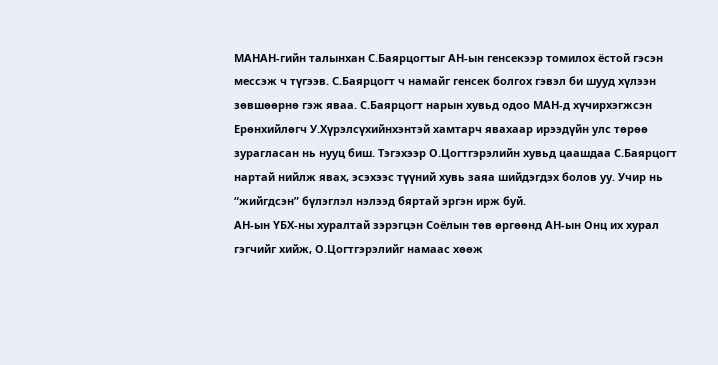МАНАН-гийн талынхан С.Баярцогтыг АН-ын генсекээр томилох ёстой гэсэн мессэж ч түгээв. С.Баярцогт ч намайг генсек болгох гэвэл би шууд хүлээн зөвшөөрнө гэж яваа. С.Баярцогт нарын хувьд одоо МАН-д хүчирхэгжсэн Ерөнхийлөгч У.Хүрэлсүхийнхэнтэй хамтарч явахаар ирээдүйн улс төрөө зурагласан нь нууц биш. Тэгэхээр О.Цогтгэрэлийн хувьд цаашдаа С.Баярцогт нартай нийлж явах, эсэхээс түүний хувь заяа шийдэгдэх болов уу. Учир нь “жийгдсэн” бүлэглэл нэлээд бяртай эргэн ирж буй.
АН-ын ҮБХ-ны хуралтай зэрэгцэн Соёлын төв өргөөнд АН-ын Онц их хурал гэгчийг хийж, О.Цогтгэрэлийг намаас хөөж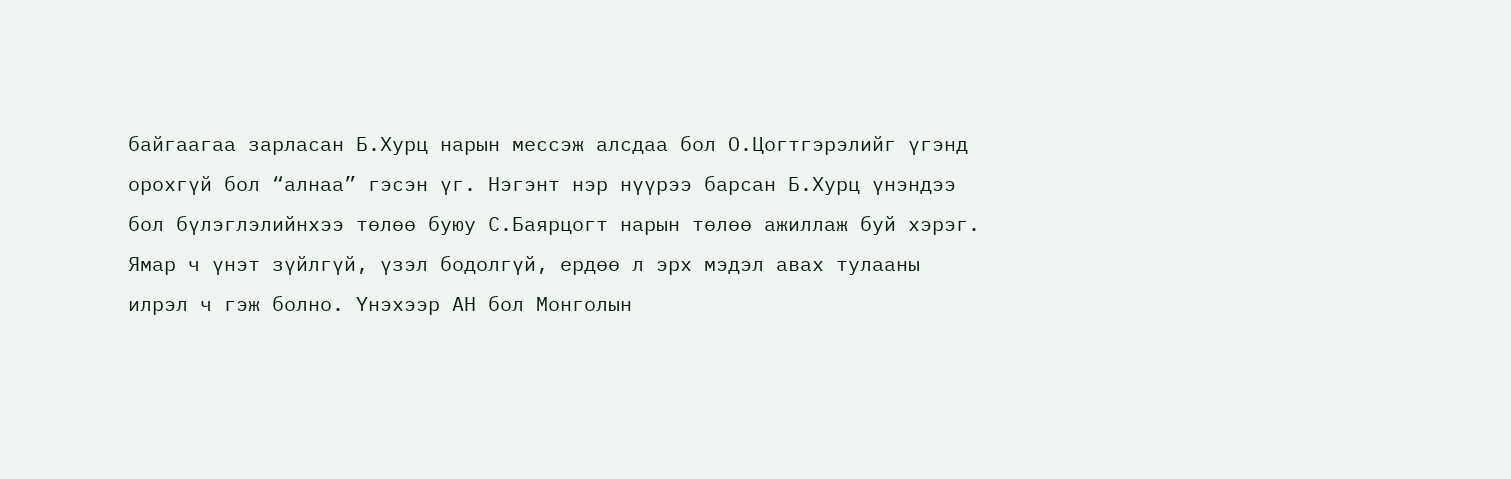байгаагаа зарласан Б.Хурц нарын мессэж алсдаа бол О.Цогтгэрэлийг үгэнд орохгүй бол “алнаа” гэсэн үг. Нэгэнт нэр нүүрээ барсан Б.Хурц үнэндээ бол бүлэглэлийнхээ төлөө буюу С.Баярцогт нарын төлөө ажиллаж буй хэрэг.
Ямар ч үнэт зүйлгүй, үзэл бодолгүй, ердөө л эрх мэдэл авах тулааны илрэл ч гэж болно. Үнэхээр АН бол Монголын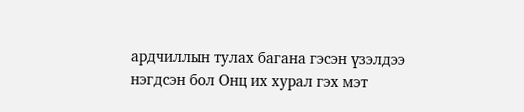ардчиллын тулах багана гэсэн үзэлдээ нэгдсэн бол Онц их хурал гэх мэт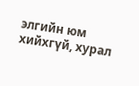элгийн юм хийхгүй, хурал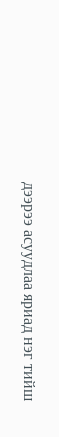дээрээ асуудлаа яриад нэг тийш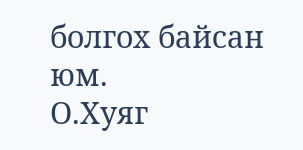болгох байсан юм.
О.Хуяг